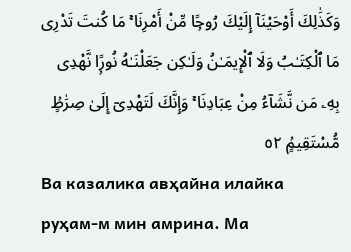وَكَذَٰلِكَ أَوْحَيْنَآ إِلَيْكَ رُوحًۭا مِّنْ أَمْرِنَا ۚ مَا كُنتَ تَدْرِى مَا ٱلْكِتَـٰبُ وَلَا ٱلْإِيمَـٰنُ وَلَـٰكِن جَعَلْنَـٰهُ نُورًۭا نَّهْدِى بِهِۦ مَن نَّشَآءُ مِنْ عِبَادِنَا ۚ وَإِنَّكَ لَتَهْدِىٓ إِلَىٰ صِرَٰطٍۢ مُّسْتَقِيمٍۢ ٥٢
Ва казалика авҳайна илайка руҳам-м мин амрина. Ма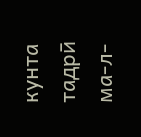кунта тадрӣ ма-л-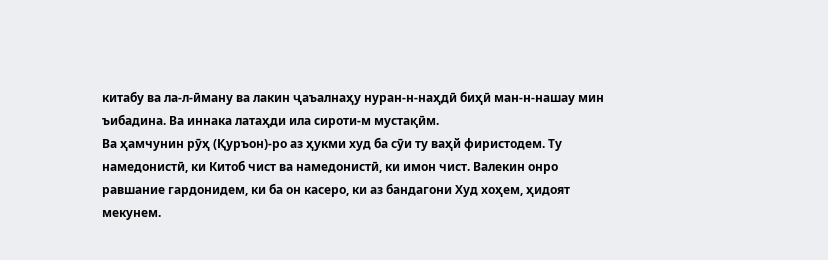китабу ва ла-л-ӣману ва лакин ҷаъалнаҳу нуран-н-наҳдӣ биҳӣ ман-н-нашау мин ъибадина. Ва иннака латаҳди ила сироти-м мустақӣм.
Ва ҳамчунин рӯҳ (Қуръон)-ро аз ҳукми худ ба сӯи ту ваҳй фиристодем. Ту намедонистӣ, ки Китоб чист ва намедонистӣ, ки имон чист. Валекин онро равшание гардонидем, ки ба он касеро, ки аз бандагони Худ хоҳем, ҳидоят мекунем.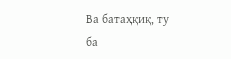Ва батаҳқиқ, ту ба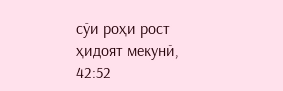сӯи роҳи рост ҳидоят мекунӣ,
42:52